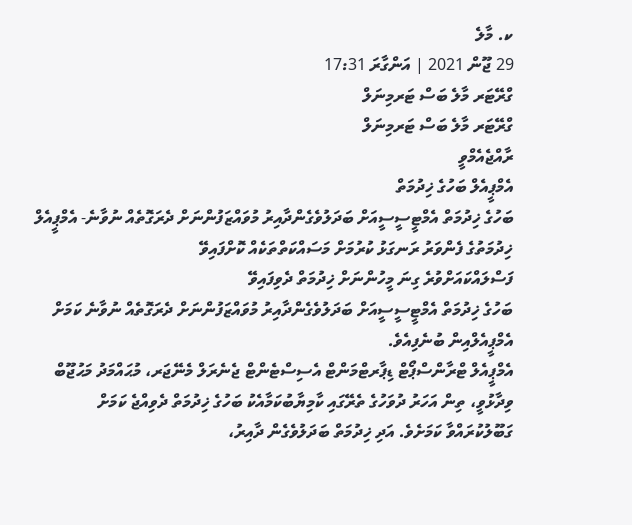ކ. މާލެ
29 ޖޫން 2021 | އަންގާރަ 17:31
ގްރޭޓަރ މާލެ ބަސް ޓަރމިނަލް
ގްރޭޓަރ މާލެ ބަސް ޓަރމިނަލް
ރާއްޖެއެމްވީ
އެމްޕީއެލް ބަހުގެ ޚިދުމަތް
ބަހުގެ ޚިދުމަތް އެމްޓީސީސީއަށް ބަދަލުވެގެންދާއިރު މުވައްޒަފުންނަށް ދެރަގޮތެއް ނުވާނެ- އެމްޕީއެލް
ޚިދުމަތުގެ ފެންވަރު ރަނގަޅު ކުރުމަށް މަސައްކަތްތަކެއް ކޮށްފައިވޭ
ފަސްލައްކައަށްވުރެ ގިނަ މީހުންނަށް ޚިދުމަތް ދެވިފައިވޭ
ބަހުގެ ޚިދުމަތް އެމްޓީސީސީއަށް ބަދަލުވެގެންދާއިރު މުވައްޒަފުންނަށް ދެރަގޮތެއް ނުވާނެ ކަމަށް އެމްޕީއެލްއިން ބުނެފިއެވެ.
އެމްޕީއެލް ޓްރާންސްޕޯޓް ޑިޕާރޓްމަންޓް އެސިސްޓެންޓް ޖެނެރަލް މެނޭޖަރ، މުޙައްމަދު މަޙުޖޫބް ވިދާޅުވީ، ތިން އަހަރު ދުވަހުގެ ތެރޭގައި ކާމިޔާބުކަމާއެކު ބަހުގެ ޚިދުމަތް ދެވިއްޖެ ކަމަށް ގަބޫލުކުރައްވާ ކަމަށެވެ. އަދި ޚިދުމަތް ބަދަލުވެގެން ދާއިރު،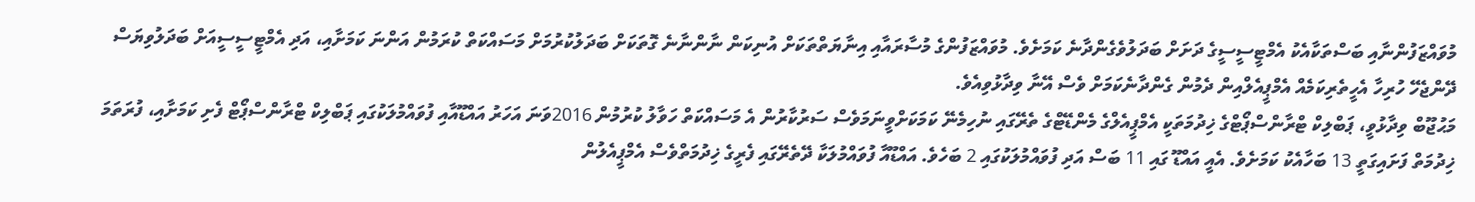މުވައްޒަފުންނާއި ބަސްތަކާއެކު އެމްޓީސީސީގެ ދަށަށް ބަދަލުވެގެންދާނެ ކަމަށެވެ. މުވައްޒަފުންގެ މުސާރައާއި އިނާޔަތްތަކަށް އުނިކަން ނާންނާނެ ގޮތަކަށް ބަދަލުކުރުމަށް މަސައްކަތް ކުރަމުން އަންނަ ކަމަށާއި، އަދި އެމްޓީސީސީއަށް ބަދަލުވިޔަސް ދޭންޖެހޭ ހުރިހާ އެހީތެރިކަމެއް އެމްޕީއެލްއިން ދެމުން ގެންދާނެކަމަށް ވެސް އޭނާ ވިދާޅުވިއެވެ.
މަޙުޖޫބް ވިދާޅުވީ، ޕަބްލިކް ޓްރާންސްޕޯޓްގެ ޚިދުމަތަކީ އެމްޕީއެލްގެ މެންޑޭޓްގެ ތެރޭގައި ނުހިމެނޭ ކަމަކަށްވީނަމަވެސް ސަރުކާރުން އެ މަސައްކަތް ހަވާލު ކުރުމުން 2016ވަނަ އަހަރު އައްޑޫއާއި ފުވައްމުލަކުގައި ޕަބްލިކް ޓްރާންސްޕޯޓް ފެށި ކަމަށާއި، ފުރަތަމަ ޚިދުމަތް ފަށައިގަތީ 13 ބަހާއެކު ކަމަށެވެ. އެއީ އައްޑޫ ގައި 11 ބަސް އަދި ފުވައްމުލަކުގައި 2 ބަހެވެ. އައްޑޫއާ ފުވައްމުލަކާ ދޭތެރޭގައި ފެރީގެ ޚިދުމަތްވެސް އެމްޕީއެލުން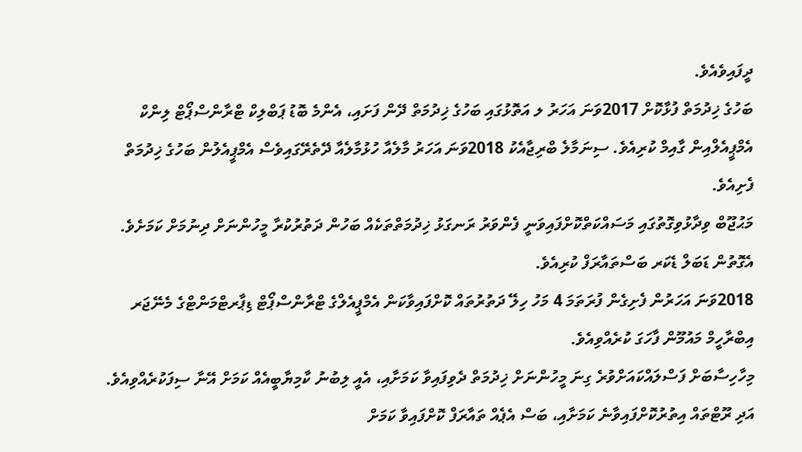ދީފައިވެއެވެ.
ބަހުގެ ޚިދުމަތް ފުޅާކޮށް 2017ވަނަ އަހަރު ލ އަތޮޅުގައި ބަހުގެ ޚިދުމަތް ދޭން ފަށައި، އެންމެ ބޮޑު ޕަބްލިކް ޓްރާންސްޕޯޓް ލިންކް އެމްޕީއެލްއިން ގާއިމް ކުރިއެވެ. ސިނަމާލެ ބްރިޖާއެކު 2018ވަނަ އަހަރު މާލެއާ ހުޅުމާލެއާ ދޭތެރޭގައިވެސް އެމްޕީއެލުން ބަހުގެ ޚިދުމަތް ފެށިއެވެ.
މަޙުޖޫބް ވިދާޅުވިގޮތުގައި މަސައްކަތްކޮށްފައިވަނީ ފެންވަރު ރަނގަޅު ޚިދުމަތްތަކެއް ބަހުން ދަތުރުކުރާ މީހުންނަށް ދިނުމަށް ކަމަށެވެ. އެގޮތުން ޑަބަލް ޑެކަރ ބަސްތައާރަފް ކުރިއެވެ.
2018ވަނަ އަހަރުން ފެށިގެން ފުރަތަމަ 4 މަހު ހިލޭ ދަތުރުތައް ކޮށްފައިވާކަން އެމްޕީއެލްގެ ޓްރާންސްޕޯޓް ޑިޕާރޓްމަންޓްގެ މެނޭޖަރ އިބްރާހީމް މައުމޫން ފާހަގަ ކުރެއްވިއެވެ.
މިހާހިސާބަށް ފަސްލައްކައަށްވުރެ ގިނަ މީހުންނަށް ޚިދުމަތް ދެވިފައިވާ ކަމަށާއި، އެއީ ލިބުނު ކާމިޔާބީއެއް ކަމަށް އޭނާ ސިފަކުރެއްވިއެވެ. އަދި ރޫޓްތައް އިތުރުކޮށްފައިވާނެ ކަމަށާއި، ބަސް އެޕެއް ތައާރަފް ކޮށްފައިވާ ކަމަށް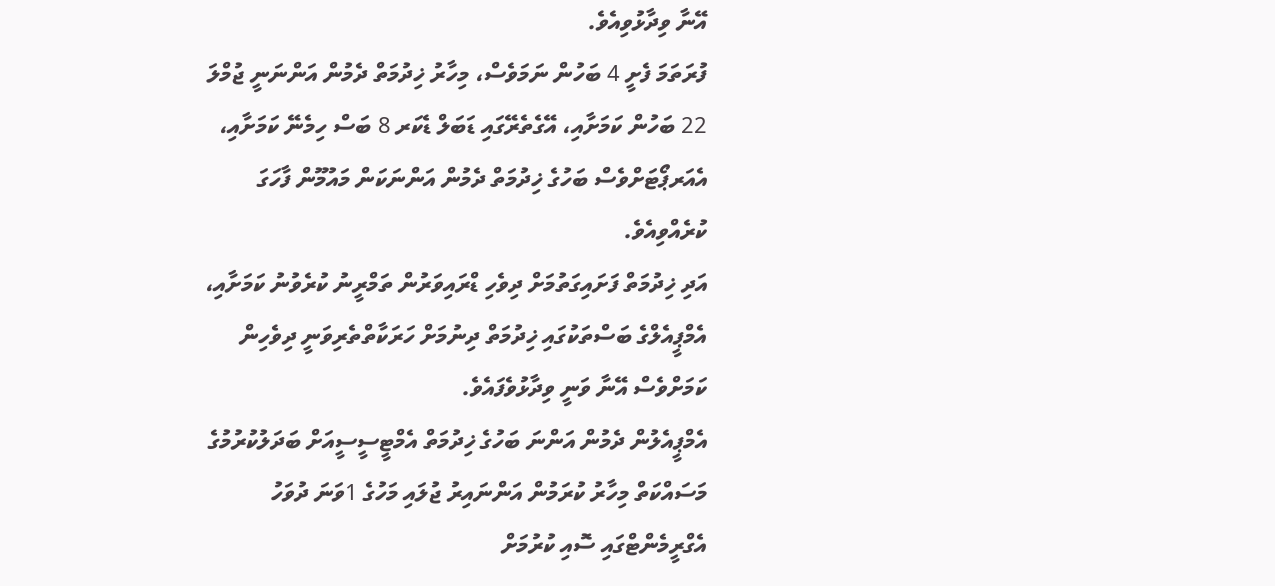އޭނާ ވިދާޅުވިއެވެ.
ފުރަތަމަ ފެށީ 4 ބަހުން ނަމަވެސް، މިހާރު ޚިދުމަތް ދެމުން އަންނަނީ ޖުމްލަ 22 ބަހުން ކަމަށާއި، އޭގެތެރޭގައި ޑަބަލް ޑެކަރ 8 ބަސް ހިމެނޭ ކަމަށާއި، އެއަރޕޯޓަށްވެސް ބަހުގެ ޚިދުމަތް ދެމުން އަންނަކަން މައުމޫން ފާހަގަ ކުރެއްވިއެވެ.
އަދި ޚިދުމަތް ފަށައިގަތުމަށް ދިވެހި ޑްރައިވަރުން ތަމްރީނު ކުރެވުނު ކަމަށާއި، އެމްޕީއެލްގެ ބަސްތަކުގައި ޚިދުމަތް ދިނުމަށް ހަރަކާތްތެރިވަނީ ދިވެހިން ކަމަށްވެސް އޭނާ ވަނީ ވިދާޅުވެފައެވެ.
އެމްޕީއެލުން ދެމުން އަންނަ ބަހުގެ ޚިދުމަތް އެމްޓީސީސީއަށް ބަދަލުކުރުމުގެ މަސައްކަތް މިހާރު ކުރަމުން އަންނައިރު ޖުލައި މަހުގެ 1ވަނަ ދުވަހު އެގްރީމެންޓްގައި ސޮއި ކުރުމަށް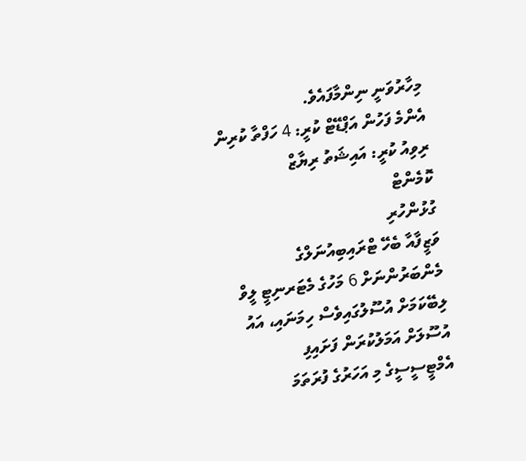މިހާރުވަނީ ނިންމާފައެވެ.
އެންމެ ފަހުން އަޕްޑޭޓް ކުރީ: 4 ހަފްތާ ކުރިން
ރިވިއު ކުރީ: އައިޝަތު ރިޔާޒް
ކޮމެންޓް
ގުޅުންހުރި
ވަޒީފާއާ ބެހޭ ޓްރައިބިއުނަލްގެ މެންބަރުންނަށް 6 މަހުގެ މެޓަރނިޓީ ލީވް ލިބޭކަމަށް އުސޫލުގައިވެސް ހިމަނައި، އައު އުސޫލަށް އަމަލުކުރަން ފަށައިފި
އެމްޓީސީސީގެ މި އަހަރުގެ ފުރަތަމަ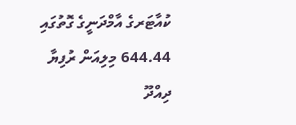ކުއާޓަރގެ އާމްދަނީގެ ގޮތުގައި 644.44 މިލިއަން ރުފިޔާ
ދިއްދޫ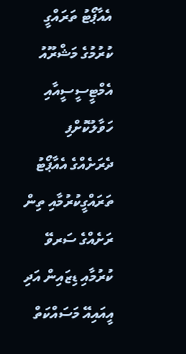އެއާޕޯޓު ތަރައްގީ ކުރުމުގެ މަޝްރޫއު އެމްޓީސީސީއާއި ހަވާލުކޮށްފި
ދެރަށެއްގެ އެއާޕޯޓު ތަރައްގީކުރުމާއި ތިން ރަށެއްގެ ސަރވޭ ކުރުމާއި ޑިޒައިން އަދި އީއައިއޭ މަސައްކަތް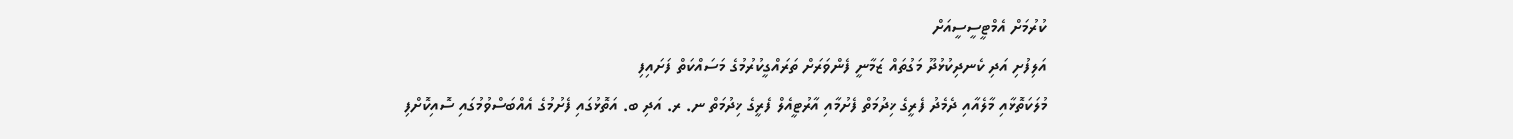ކުރުމަށް އެމްޓީސީސީއަށް
އަލިފުށި އަދި ކެނދިކުޅުދޫ މަގުތައް ޒަމާނީ ފެންވަރަށް ތަރައްގީކުރުމުގެ މަސައްކަތް ފަށައިފި
މުލަކަތޮޅާއި މާލެއާއި ދެމެދު ފެރީގެ ޚިދުމަތް ފެށުމާއި އާރުޓީއެލް ފެރީގެ ޚިދުމަތް ނ. ރ. އަދި ބ. އަތޮޅުގައި ފެށުމުގެ އެއްބަސްވުމުގައި ސޮއިކޮށްފި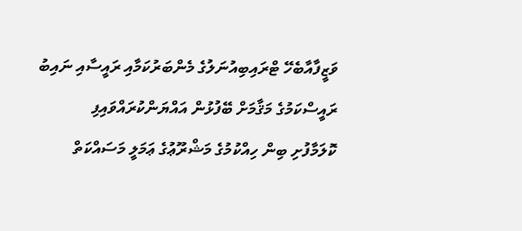ވަޒީފާއާބެހޭ ޓްރައިބިއުނަލުގެ މެންބަރުކަމާއި ރައީސާއި ނައިބު ރައީސްކަމުގެ މަޤާމަށް ބޭފުޅުން އައްޔަންކުރައްވައިފި
ކޮލަމާފުށި ބިން ހިއްކުމުގެ މަޝްރޫޢުގެ ޢަމަލީ މަސައްކަތް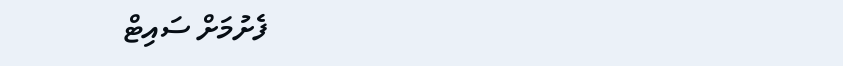ފެށުމަށް ސައިޓް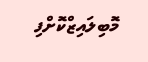މޮބިލައިޒްކޮށްފި